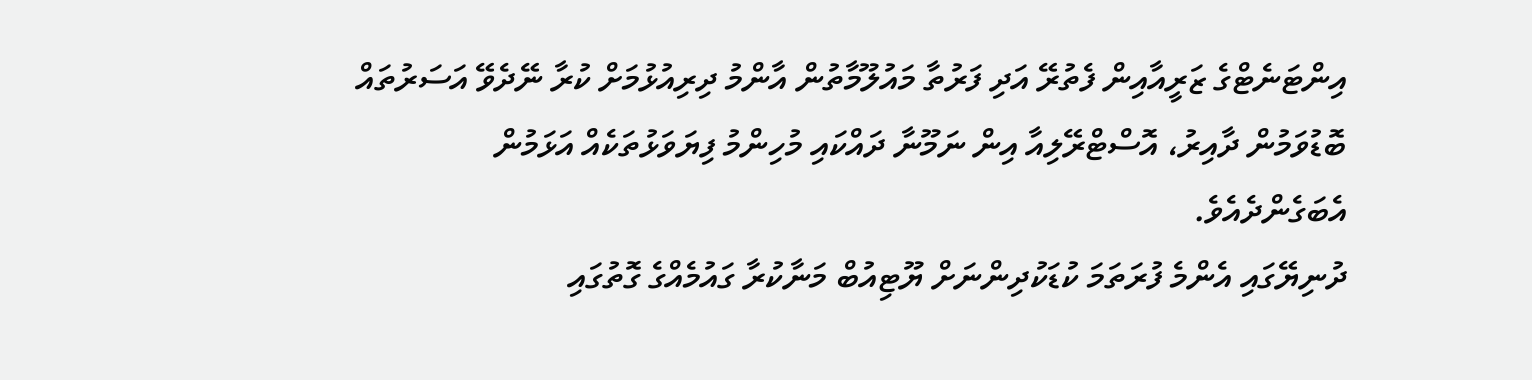އިންޓަނެޓްގެ ޒަރީއާއިން ފެތުރޭ އަދި ފަރުތާ މައުލޫމާތުން އާންމު ދިރިއުޅުމަށް ކުރާ ނޭދެވޭ އަސަރުތައް ބޮޑުވަމުން ދާއިރު، އޮސްޓްރޭލިއާ އިން ނަމޫނާ ދައްކައި މުހިންމު ފިޔަވަޅުތަކެއް އަޅަމުން އެބަގެންދެއެވެ.
ދުނިޔޭގައި އެންމެ ފުރަތަމަ ކުޑަކުދިންނަށް ޔޫޓިއުބް މަނާކުރާ ގައުމެއްގެ ގޮތުގައި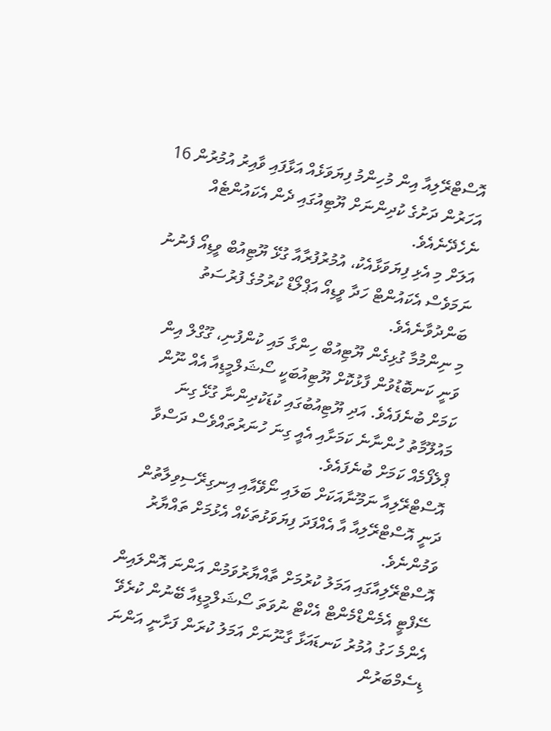އޮސްޓްރޭލިއާ އިން މުހިންމު ފިޔަވަޅެއް އަޅާފައި ވާއިރު އުމުރުން 16 އަހަރުން ދަށުގެ ކުދިންނަށް ޔޫޓިއުގައި ދެން އެކައުންޓެއް ނެހެދޭނެއެވެ.
އަލަށް މި އެޅި ފިޔަވަޅާއެކު، އުމުރުފުރާއާ ގުޅޭ ޔޫޓިއުބް ވީޑިއޯ ފެނުނު ނަމަވެސް އެކައުންޓް ހަދާ ވީޑިއޯ އަޕްލޯޑް ކުރުމުގެ ފުރުސަތު ބަންދުވާނެއެވެ.
މި ނިންމުމާ ގުޅިގެން ޔޫޓިއުބް ހިންގާ މައި ކުންފުނި، ގޫގްލް އިން ވަނީ ކަނބޮޑުވުން ފާޅުކޮށް ޔޫޓިއުބަކީ ސޯޝަލްމީޑިއާ އެއް ނޫން ކަމަށް ބުނެފައެވެ. އަދި ޔޫޓިއުބުގައި ކުޑަކުދިންނާ ގުޅޭ ގިނަ މައުލޫމާތު ހުންނާނެ ކަމަށާއި އެއީ ގިނަ ހުނަރުތައްވެސް ދަސްވާ ޕްލެފޯމެއް ކަމަށް ބުނެފައެވެ.
އޮސްޓްރޭލިއާ ނަމޫނާއަކަށް ބަލައި ނޯވޭއާއި އިނގިރޭސިވިލާތުން ދަނީ އޮސްޓްރޭލިއާ އާ އެއްފަދަ ފިޔަވަޅުތަކެއް އެޅުމަށް ތައްޔާރު ވަމުންނެވެ.
އޮސްޓްރޭލިއާގައި އަމަލު ކުރުމަށް ތާއްޔާރުވަމުން އަންނަ އޮންލައިން ސޭފްޓީ އެމެންޑްމެންޓް އެކްޓް ނުވަތަ ސޯޝަލްމީޑިއާ ބޭނުން ކުރެވޭ އެންމެ ހަގު އުމުރު ކަނޑައަޅާ ގާނޫނަށް އަމަލު ކުރަން ފަށާނީ އަންނަ ޑިސެމްބަރުން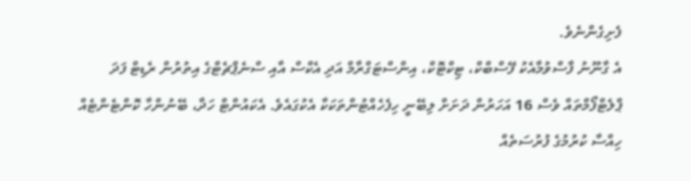ފެށިގެންނެވެ.
އެ ގާނޫނު ފާސްވުމާއެކު ފޭސްބްކް، ޓިކްޓޮކް، އިންސްޓަގްރާމް އަދި އެކްސް އާއި ސްނެޕްޗެޓްގެ އިތުރުން ރެޑިޓް ފަދަ ޕްލެޓްފޯމްތައް ވެސް 16 އަހަރުން ދަށަށް ލިބޭނީ ހިފެހެއްޓުންތަކަކާ އެކުގައެވެ. އެކައުންޓް ހަދާ، ބޭނުންހާ ކޮންޓެންޓެއް ހިއްސާ ކުރުމުގެ ފުރުސަތެއް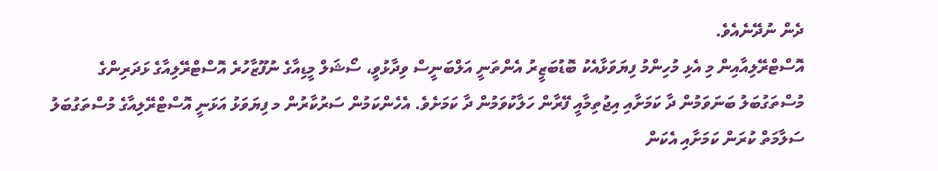ދެން ނުދޭނެއެވެ.
އޮސްޓްރޭލިއާއިން މި އެޅި މުހިންމު ފިޔަވަޅާއެކު ބޮޑުބަޒީރު އެންތަނީ އަލްބަނީސް ވިދާޅުވީ، ސޯޝަލް މީޑިއާގެ ނުފޫޒާހުރެ އޮސްޓްރޭލިއާގެ ޅަދަރިންގެ މުސްތަގުބަލު ބަނަވަމުން ދާ ކަމަށާއި އިޖުތިމާއީ ފޭރާން ހަލާކުވަމުން ދާ ކަމަށެވެ. އެހެންކަމުން ސަރުކާރުން މ ފިޔަވަޅު އަޅަނީ އޮސްޓްރޭލިއާގެ މުސްތަގުބަލު ސަލާމަތް ކުރަން ކަމަށާއި އެކަން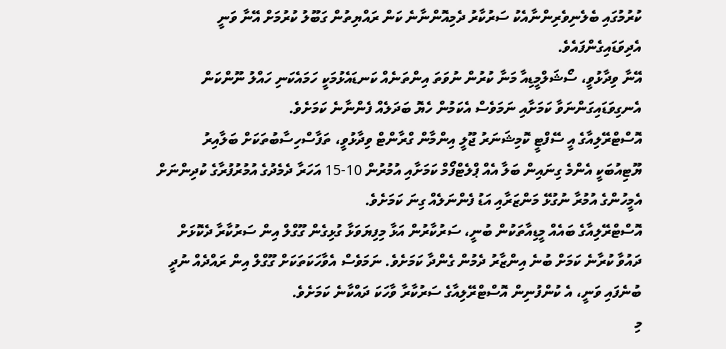ކުރުމުގައި ބެލެނިވެރިންނާއެކު ސަރުކާރު ދެމިއޮންނާނެ ކަން ރައްޔިތުން ގަބޫލު ކުރުމަށް އޭނާ ވަނީ އެދިވަޑައިގެންފައެވެ.
އޭނާ ވިދާޅުވީ، ސޯޝަލްމީޑިއާ މަނާ ކުރުން ނުވަތަ އިންތަނެއް ކަނޑައެޅުމަކީ ހަމައެކަނި ހައްލު ނޫންކަން އެނގިވަޑައިގަންނަވާ ކަމަށާއި ނަމަވެސް އެކަމުން ހެޔޮ ބަދަލެއް ފެންނާނެ ކަމަށެވެ.
އޮސްޓްރޭލިއާގެ އީ ސޭފްޓީ ކޮމިޝަނަރު ޖޫލީ އިންމާން ގްރާންޓް ވިދާޅުވީ، ތަފާސްހިސާބުތަކަށް ބަލާއިރު ޔޫޓިއުބަކީ އެންމެ ގިނައިން ބަލާ އެއް ޕްލެޓްފޯމް ކަމަށާއި އުމުރުން 10-15 އަހަރާ ދެމެދުގެ އުމުރުފުރާގެ ކުދިންނަށް އެމީހުންގެ އުމުރާ ނުގުޅޭ މަންޒަރާއި އަޑު ފެންނަލެއް ގިނަ ކަމަށެވެ.
އޮސްޓްރޭލިއާގެ ބައެއް މީޑިއާތަކުން ބުނީ، ސަރުކާރުން އަޅާ މިފިޔަވަޅާ ގުޅިގެން ގޫގްލް އިން ސަރުކާރާ ދެކޮޅަށް ދައުވާ ކުރާނެ ކަމަށް ބުނެ އިންޒާރު ދެމުން ގެންދާ ކަމަށެވެ. ނަމަވެސް އެވާހަކަތަކަށް ގޫގްލް އިން ރައްދެއް ނުދީ ބުނެފައި ވަނީ، އެ ކުންފުނިން އޮސްޓްރޭލިއާގެ ސަރުކާރާ ވާހަކަ ދައްކާނެ ކަމަށެވެ.
މި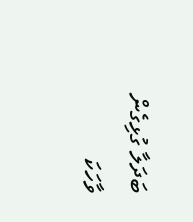ބަދަލާ ގުޅިގެން ވާހަކަ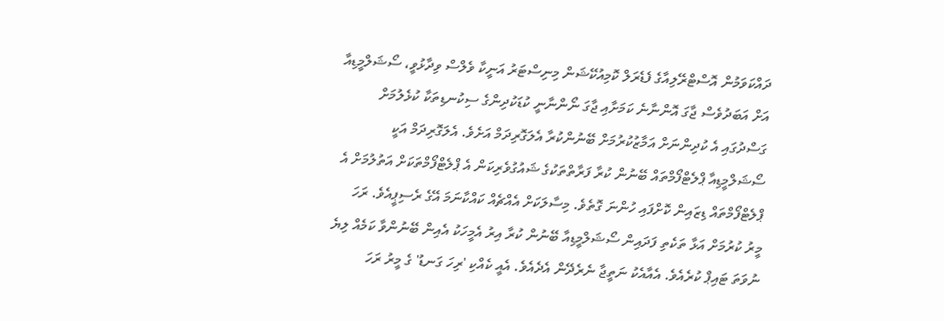ދައްކަވަމުން އޮސްޓްރޭލިއާގެ ފެޑެރަލް ކޮމިއުކޭޝަން މިނިސްޓަރު އަނީކާ ވެލްސް ވިދާޅުވީ، ސޯޝަލްމީޑިއާ އަށް އަބަދުވެސް ޖާގަ އޮންނާނެ ކަމަށާއި ޖާގަ ނޯންނާނީ ކުޑަކުދިންގެ ސިކުނޑިތަކާ ކުޅެލުމަށް ގަސްދުގައި އެ ކުދިންނަށް އަމާޒުކުރުމަށް ބޭނުންކުރާ އެލަގޮރިދަމް އަށެވެ. އެލަގޮރިދަމް އަކީ ސޯޝަލްމީޑިއާ ޕްލެޓްފޯމްތައް ބޭނުން ކުރާ ފަރާތްތަކުގެ ޝައުގުވެރިކަން އެ ޕްލެޓްފޯމްތަކަށް އަތުލުމަށް އެ ޕްލެޓްފޯމްތައް ޑިޒައިން ކޮށްފައި ހުންނަ ގޮތެވެ. މިސާލަކަށް އެއްޗެއް ކައްކާނަމަ އޭގެ ރެސިޕީއެވެ. ރަހަ މީރު ކުރުމަށް އަޅާ ތަކެތި ފަދައިން ސޯޝަލްމީޑިއާ ބޭނުން ކުރާ އިރު އެމީހަކު އެއިން ބޭނުންވާ ކަމެއް ލިޔެ ނުވަތަ ޓައިޕް ކުރެއެވެ. އެއާއެކު ނަތީޖާ ނެރެދޭން އެދެއެވެ. އެއީ ކެއްކި 'ރިހަ ގަނޑު' ގެ މީރު ރަހަ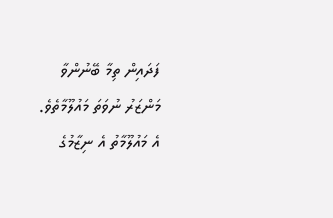ފަދައިން ތިމާ ބޭނުންވާ މަންޒަރު ނުވަތަ މައުލޫމާތެވެ.
އެ މައުލޫމާތު އެ ނިޒާމުގެ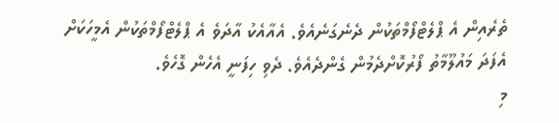ތެރެއިން އެ ޕްލެޓްފޯމްތަކުން ދެނެގަނެއެވެ. އެއާއެކު އާދަވެ އެ ޕްލެޓްފޯމްތަކުން އެމީހަކަށް އެފަދަ މައުލޫމާތު ފޯރުކޮށްދެމުން ގެންދެއެވެ. ދެވި ހިފަނީ އެހެން ގޮހެވެ.
މި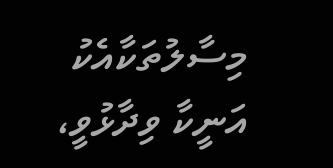މިސާލުތަކާއެކު އަނީކާ ވިދާޅުވީ،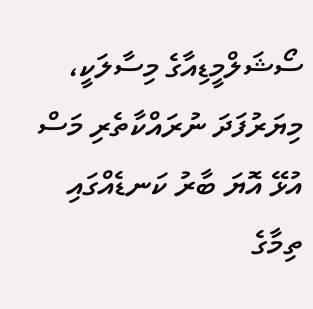ސޯޝަލްމީޑިއާގެ މިސާލަކީ، މިޔަރުފަދަ ނުރައްކާތެރި މަސް އުޅޭ އޮޔަ ބާރު ކަނޑެއްގައި ތިމާގެ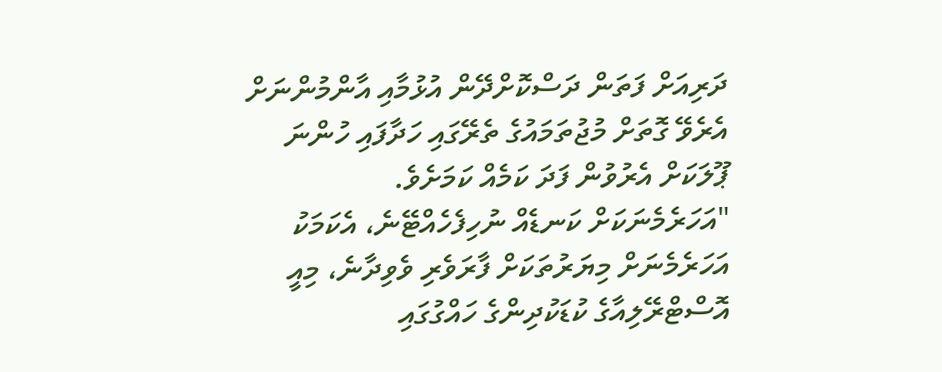ދަރިއަށް ފަތަން ދަސްކޮށްދޭން އުޅުމާއި އާންމުންނަށް އެރެވޭ ގޮތަށް މުޖުތަމައުގެ ތެރޭގައި ހަދާފައި ހުންނަ ޕޫލަކަށް އެރުވުން ފަދަ ކަމެއް ކަމަށެވެ.
"އަހަރެމެނަކަށް ކަނޑެއް ނުހިފެހެއްޓޭނެ، އެކަމަކު އަހަރެމެނަށް މިޔަރުތަކަށް ފާރަވެރި ވެވިދާނެ، މިއީ އޮސްޓްރޭލިއާގެ ކުޑަކުދިންގެ ހައްގުގައި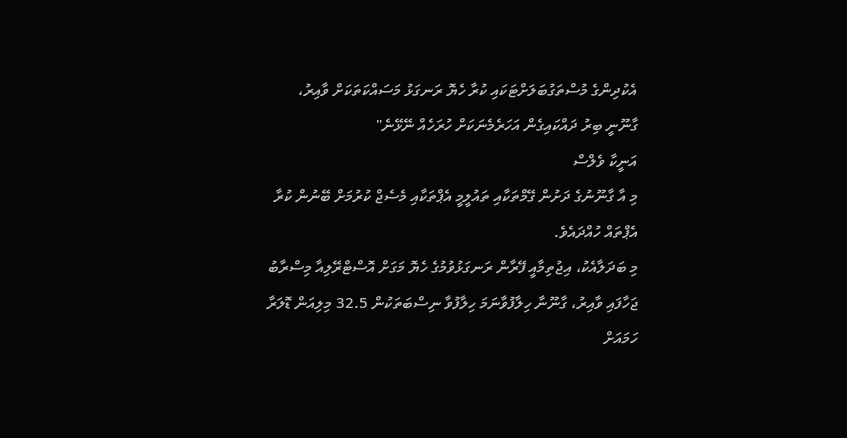އެކުދިންގެ މުސްތަގުބަލަށްޓަކައި ކުރާ ހެޔޮ ރަނގަޅު މަސައްކަތަކަށް ވާއިރު، ގާނޫނީ ބިރު ދައްކައިގެން އަހަރެމެނަކަށް ހުރަހެއް ނޭޅޭނެ"
އަނީކާ ވެލްސް
މި އާ ގާނޫނުގެ ދަށުން ގޭމްތަކާއި ތައުލީމީ އެޕްތަކާއި މެސެޖް ކުރުމަށް ބޭނުން ކުރާ އެޕްތައް ހުއްދައެވެ.
މި ބަދަލާއެކު، އިޖުތިމާއީ ފޭރާން ރަނގަޅުވުމުގެ ހެޔޮ މަގަށް އޮސްޓްރޭލިއާ މިސްރާބު ޖަހާފައި ވާއިރު، ގާނޫނާ ހިލާފުވާނަމަ ހިލާފުވާ ނިސްބަތަކުން 32.5 މިލިއަން ޑޮލަރާ ހަމައަށް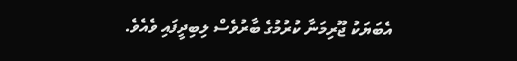އެބަޔަކު ޖޫރިމަނާ ކުރުމުގެ ބާރުވެސް ލިބިދީފައި ވެއެވެ.